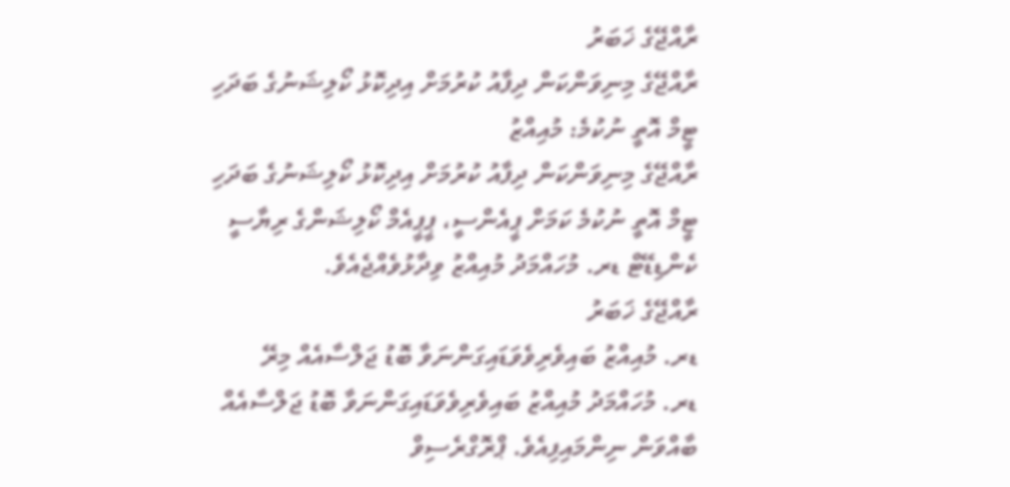ރާއްޖޭގެ ޚަބަރު
ރާއްޖޭގެ މިނިވަންކަން ދިފާއު ކުރުމަށް އިދިކޮޅު ކޯލިޝަނުގެ ބަދަހި ޓީމް އޮތީ ނުކުމެ: މުއިއްޒު
ރާއްޖޭގެ މިނިވަންކަން ދިފާއު ކުރުމަށް އިދިކޮޅު ކޯލިޝަނުގެ ބަދަހި ޓީމް އޮތީ ނުކުމެ ކަމަށް ޕީއެންސީ، ޕީޕީއެމް ކޯލިޝަންގެ ރިޔާސީ ކެންޑިޑޭޓް ޑރ. މުހައްމަދު މުއިއްޒު ވިދާޅުވެއްޖެއެވެ.
ރާއްޖޭގެ ޚަބަރު
ޑރ. މުއިއްޒު ބައިވެރިވެވަޑައިގަންނަވާ ބޮޑު ޖަލްސާއެއް މިރޭ
ޑރ. މުހައްމަދު މުއިއްޒު ބައިވެރިވެވަޑައިގަންނަވާ ބޮޑު ޖަލްސާއެއް ބާއްވަން ނިންމައިފިއެވެ. ޕްރޮގްރެސިވް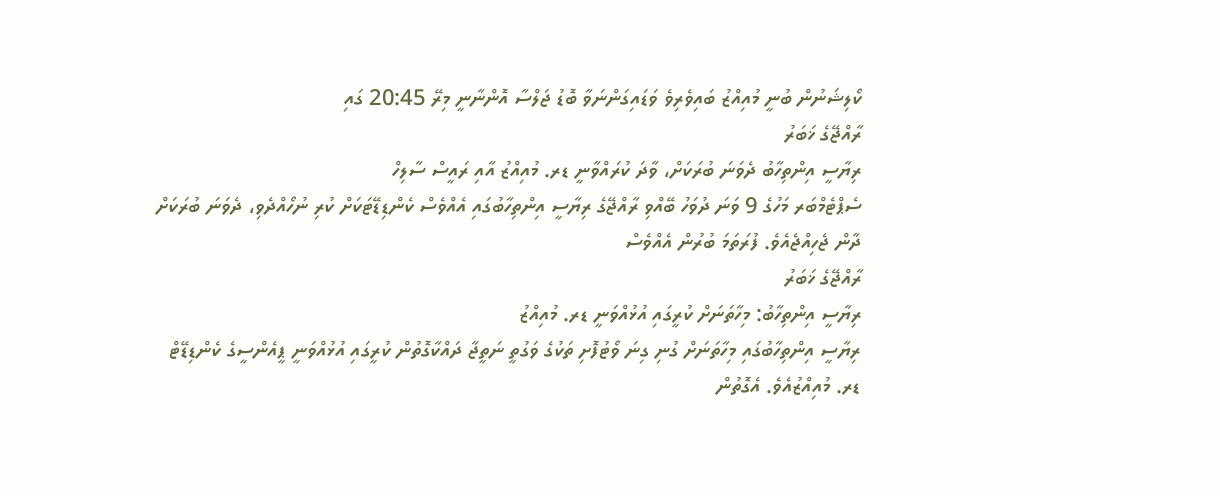ކޯލިޝަނުން ބުނީ މުއިއްޒު ބައިވެރިވެ ވަޑައިގަންނަވާ ބޮޑު ޖަލްސާ އޮންނާނީ މިރޭ 20:45 ގައި
ރާއްޖޭގެ ޚަބަރު
ރިޔާސީ އިންތިހާބު ދެވަނަ ބުރަކަށް، ވާދަ ކުރައްވާނީ ޑރ. މުއިއްޒު އާއި ރައީސް ސާލިހް
ސެޕްޓެމްބަރ މަހުގެ 9 ވަނަ ދުވަހު ބޭއްވި ރާއްޖޭގެ ރިޔާސީ އިންތިހާބުގައި އެއްވެސް ކެންޑިޑޭޓަކަށް ކުރި ނުހޯއްދެވި، ދެވަނަ ބުރަކަށް ދާން ޖެހިއްޖެއެވެ. ފުރަތަމަ ބުރުން އެއްވެސް
ރާއްޖޭގެ ޚަބަރު
ރިޔާސީ އިންތިހާބު: މިހާތަނަށް ކުރީގައި އުޅުއްވަނީ ޑރ. މުއިއްޒު
ރިޔާސީ އިންތިހާބުގައި މިހާތަނަށް ގުނި ގިނަ ވޯޓުފޮށި ތަކުގެ ވަގުތީ ނަތީޖާ ދައްކާގޮތުން ކުރީގައި އުޅުއްވަނީ ޕީއެންސީގެ ކެންޑިޑޭޓް ޑރ. މުއިއްޒުއެވެ. އެގޮތުން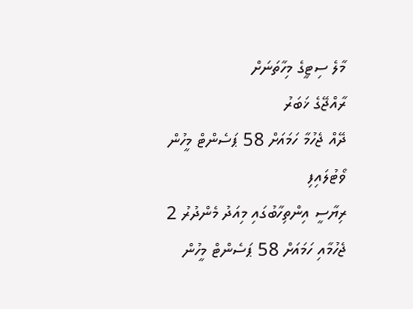މާލެ ސިޓީގެ މިހާތަނަށް
ރާއްޖޭގެ ޚަބަރު
ދޭއް ޖެހުމާ ހަމައަށް 58 ޕަސެންޓް މީހުން ވޯޓުލައިފި
ރިޔާސީ އިންތިހާބުގައި މިއަދު މެންދުރު 2 ޖެހުމާއި ހަމައަށް 58 ޕަސެންޓް މީހުން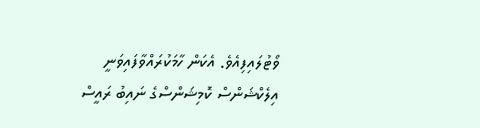ވޯޓުލައިފިއެވެ. އެކަން ހާމަކުރައްވާފައިވަނީ އިލެކްޝަންސް ކޮމިޝަންސްގެ ނައިބު ރައީސް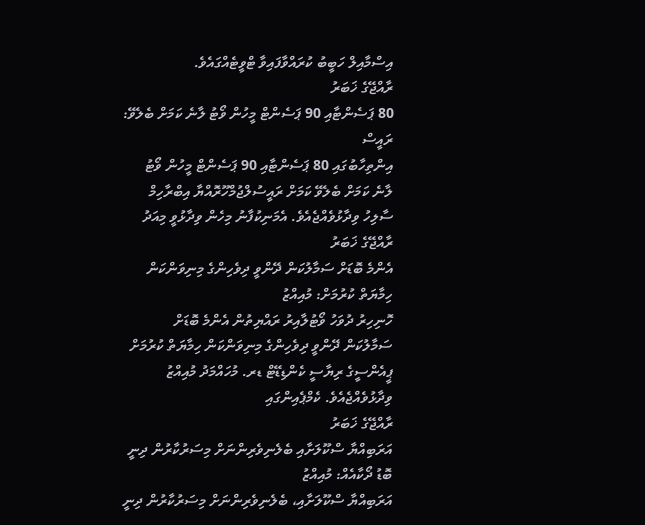އިސްމާއިލް ހަބީބު ކުރައްވާފައިވާ ޓްވީޓެއްގައެވެ.
ރާއްޖޭގެ ޚަބަރު
80 ޕަސެންޓާއި 90 ޕަސެންޓް މީހުން ވޯޓު ލާނެ ކަމަށް ބެލެވޭ: ރައީސް
އިންތިހާބުގައި 80 ޕަސެންޓާއި 90 ޕަސެންޓް މީހުން ވޯޓު ލާނެ ކަމަށް ބެލެވޭ ކަމަށް ރައީސުލްޖުމްހޫރޮއްޔާ އިބްރާހިމް ސާލިހު ވިދާޅުވެއްޖެއެވެ. އެމަނިކުފާނު މިހެން ވިދާޅުވީ މިއަދު
ރާއްޖޭގެ ޚަބަރު
އެންމެ ބޮޑަށް ސަމާލުކަން ދޭންވީ ދިވެހިންގެ މިނިވަންކަން ހިމާޔަތް ކުރުމަށް: މުއިއްޒު
ހޮނިހިރު ދުވަހު ވޯޓުލާއިރު ރައްޔިތުން އެންމެ ބޮޑަށް ސަމާލުކަން ދޭންވީ ދިވެހިންގެ މިނިވަންކަން ހިމާޔަތް ކުރުމަށް ޕީއެންސީގެ ރިޔާސީ ކެންޑިޑޭޓް ޑރ. މުހައްމަދު މުއިއްޒު ވިދާޅުވެއްޖެއެވެ. ކެމްޕެއިންގައި
ރާއްޖޭގެ ޚަބަރު
އަރަބިއްޔާ ސްކޫލަށާއި ބެލެނިވެރިންނަށް މިސަރުކާރުން ދިނީ ބޮޑު ދޯކާއެއް: މުއިއްޒު
އަރަބިއްޔާ ސްކޫލަށާއި، ބެލެނިވެރިންނަށް މިސަރުކާރުން ދިނީ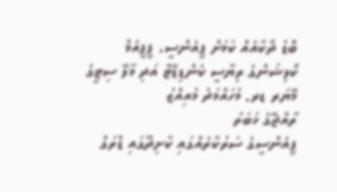ބޮޑު ދޯކާއެއް ކަމަށް ޕީއެންސީ، ޕީޕީއެމް ކޯލިޝަންގެ ރިޔާސީ ކެންޑިޑޭޓް އަދި މާލޭ ސިޓީގެ މޭޔަރ ޑރ. މުހައްމަދު މުއިއްޒު
ރާއްޖޭގެ ޚަބަރު
ޕީއެންސީގެ ސަރުކާރެއްގައި ކާށިދޫގައި ޑްރަގް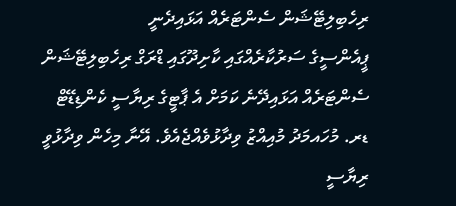ރިހެބިލިޓޭޝަން ސެންޓަރެއް އަޅައިދެނީ
ޕީއެންސީގެ ސަރުކާރެއްގައި ކާށިދޫގައި ޑްރަގް ރިހެބިލިޓޭޝަން ސެންޓަރެއް އަޅައިދޭނެ ކަމަށް އެ ޕާޓީގެ ރިޔާސީ ކެންޑިޑޭޓް ޑރ. މުހައމަދު މުއިއްޒު ވިދާޅުވެއްޖެއެވެ. އޭނާ މިހެން ވިދާޅުވީ ރިޔާސީ